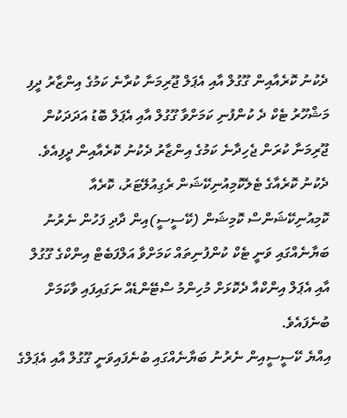ދެކުނު ކޮރެއާއިން ގޫގުލް އާއި އެޕަލް ޖޫރިމަނާ ކުރާނެ ކަމުގެ އިންޒާރު ދީފި
މަޝްހޫރު ޓެކް ދެ ކުންފުނި ކަމަށްވާ ގޫގުލް އާއި އެޕަލް ބޮޑު އަދަދަކުން ޖޫރިމަނާ ކުރަން ޖެހިދާނެ ކަމުގެ އިންޒާރު ދެކުނު ކޮރެއާއިން ދީފިއެވެ.
ދެކުނު ކޮރެއާގެ ޓެލެކޮމިއުނިކޭޝަން ރެގިއުލޭޓަރު، ކޮރެއާ ކޮމިއުނިކޭޝަންސް ކޮމިޝަން (ކޭސީސީ)އިން ދާދި ފަހުން ނެރުނު ބަޔާނެއްގައި ވަނީ ޓެކް ކުންފުނިތައް ކަމަށްވާ އަލްފަބެޓް އިންކްގެ ގޫގުލް އާއި އެޕަލް އިންކްއާ ދެކޮޅަށް މުހިންމު ސްޓޭންޑެއް ނަގައިފައި ވާކަމަށް ބުނެފައެވެ.
އިއްޔެ ކޭސީސީއިން ނެރުނު ބަޔާނެއްގައި ބުނެފައިވަނީ ގޫގުލް އާއި އެޕަލްގެ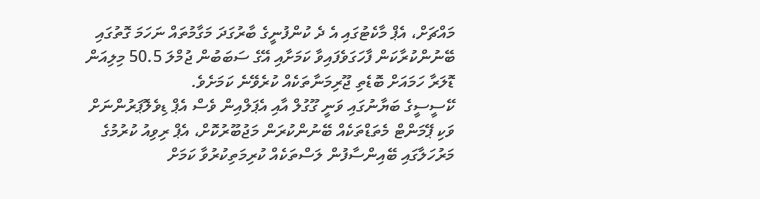މައްޗަށް، އެޕް މާކެޓުގައި އެ ދެ ކުންފުނީގެ ބާރުގަދަ މަގާމުތައް ނަހަމަ ގޮތުގައި ބޭނުންކުރާކަން ފާހަގަވެފައިވާ ކަމަށާއި އޭގެ ސަބަބުން ޖުމްލަ 50.5 މިލިއަން ޑޮލަރާ ހަމައަށް ބޮޑެތި ޖޫރިމަނާތަކެއް ކުރެވޭނެ ކަމަށެވެ.
ކޭސީސީގެ ބަޔާނުގައި ވަނީ ގޫގުލް އާއި އެޕަލްއިން ވެސް އެޕް ޑިވެލޮޕަރުންނަށް ވަކި ޕޭމަންޓް މެތަޑްތަކެއް ބޭނުންކުރަން މަޖުބޫރުކޮށް، އެޕް ރިވިއު ކުރުމުގެ މަރުހަލާގައި ބޭއިންސާފުން ލަސްތަކެއް ކުރިމަތިކުރުވާ ކަމަށް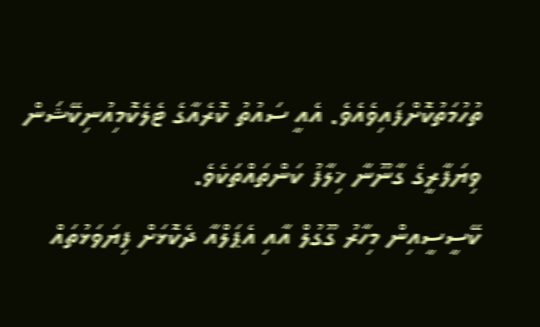ތުހުމަތުކޮށްފައިވެއެވެ. އެއީ ސައުތު ކޮރެއާގެ ޓެލެކޮމިއުނިކޭޝަން ވިޔަފާރީގެ ގާނޫނާ ޚިލާފު ކަންތައްތަކެވެ.
ކޭސީސީއިން މިހާރު ގޫގުލް އާއި އެޕަލްއާ ދެކޮޅަށް ފިޔަވަޅުތައް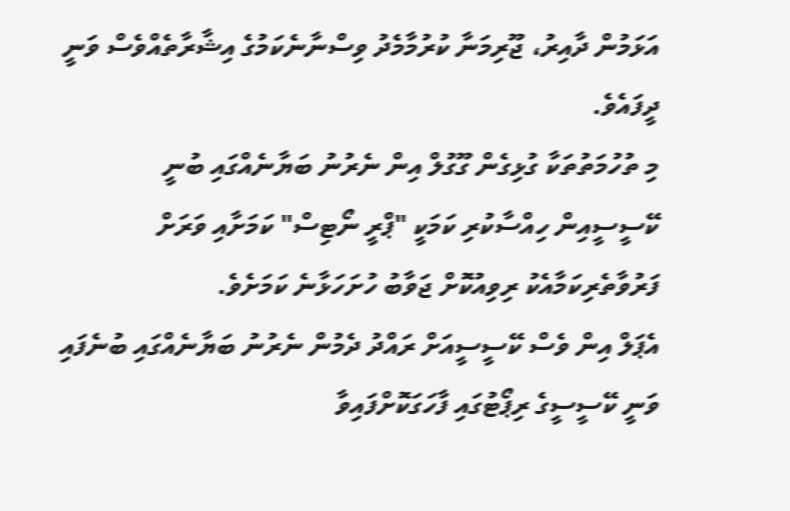އަޅަމުން ދާއިރު، ޖޫރިމަނާ ކުރުމާމެދު ވިސްނާނެކަމުގެ އިޝާރާތެއްވެސް ވަނީ ދީފައެވެ.
މި ތުހުމަތުތަކާ ގުޅިގެން ގޫގުލް އިން ނެރުނު ބަޔާނެއްގައި ބުނީ ކޭސީސީއިން ހިއްސާކުރި ކަމަކީ "ޕްރީ ނޯޓިސް" ކަމަށާއި ވަރަށް ފަރުވާތެރިކަމާއެކު ރިވިއުކޮށް ޖަވާބު ހުށަހަޅާނެ ކަމަށެވެ.
އެޕަލް އިން ވެސް ކޭސީސީއަށް ރައްދު ދެމުން ނެރުނު ބަޔާނެއްގައި ބުނެފައި ވަނީ ކޭސީސީގެ ރިޕޯޓުގައި ފާހަގަކޮށްފައިވާ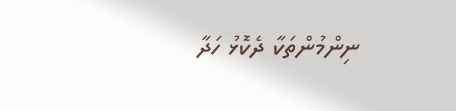ނިންމުންތަކާ ދެކޮޅު ހަދާ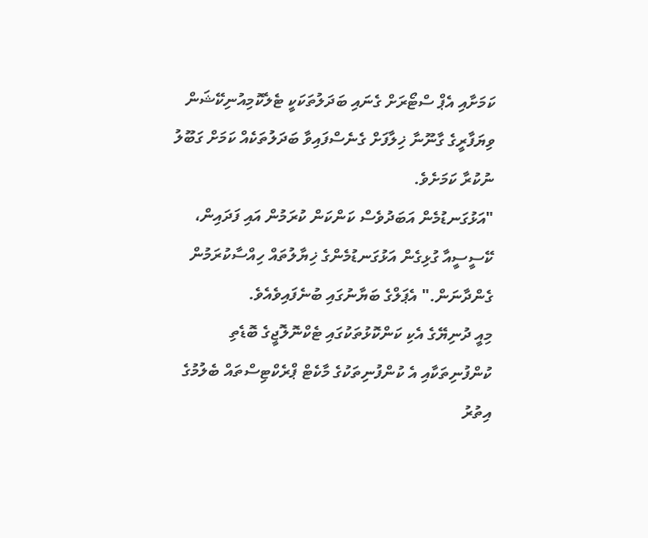ކަމަށާއި އެޕް ސްޓޯރަށް ގެނައި ބަދަލުތަކަކީ ޓެލެކޮމިއުނިކޭޝަން ވިޔަފާރީގެ ގާނޫނާ ޚިލާފަށް ގެނެސްފައިވާ ބަދަލުތަކެއް ކަމަށް ގަބޫލު ނުކުރާ ކަމަށެވެ.
"އަޅުގަނޑުމެން އަބަދުވެސް ކަންކަން ކުރަމުން އައި ފަދައިން، ކޭސީސީއާ ގުޅިގެން އަޅުގަނޑުމެންގެ ޚިޔާލުތައް ހިއްސާކުރަމުން ގެންދާނަން." އެޕަލްގެ ބަޔާނުގައި ބުނެފައިވެއެވެ.
މިއީ ދުނިޔޭގެ އެކި ކަންކޮޅުތަކުގައި ޓެކްނޮލޮޖީގެ ބޮޑެތި ކުންފުނިތަކާއި އެ ކުންފުނިތަކުގެ މާކެޓް ޕްރެކްޓިސްތައް ބެލުމުގެ އިތުރު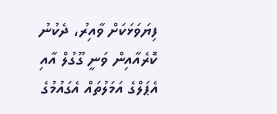ފިޔަވަޅަކަށް ވާއިރު، ދެކުނު ކޮރެއާއިން ވަނީ ގޫގުލް އާއި އެޕަލްގެ އަމަލުތައް އެގައުމުގެ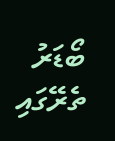ބޯޑަރު ތެރޭގައި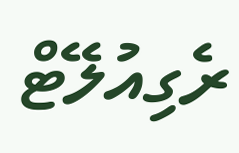ރެގިއުލޭޓް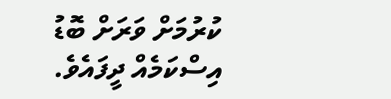ކުރުމަށް ވަރަށް ބޮޑު އިސްކަމެއް ދީފައެވެ.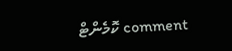comment ކޮމެންޓް